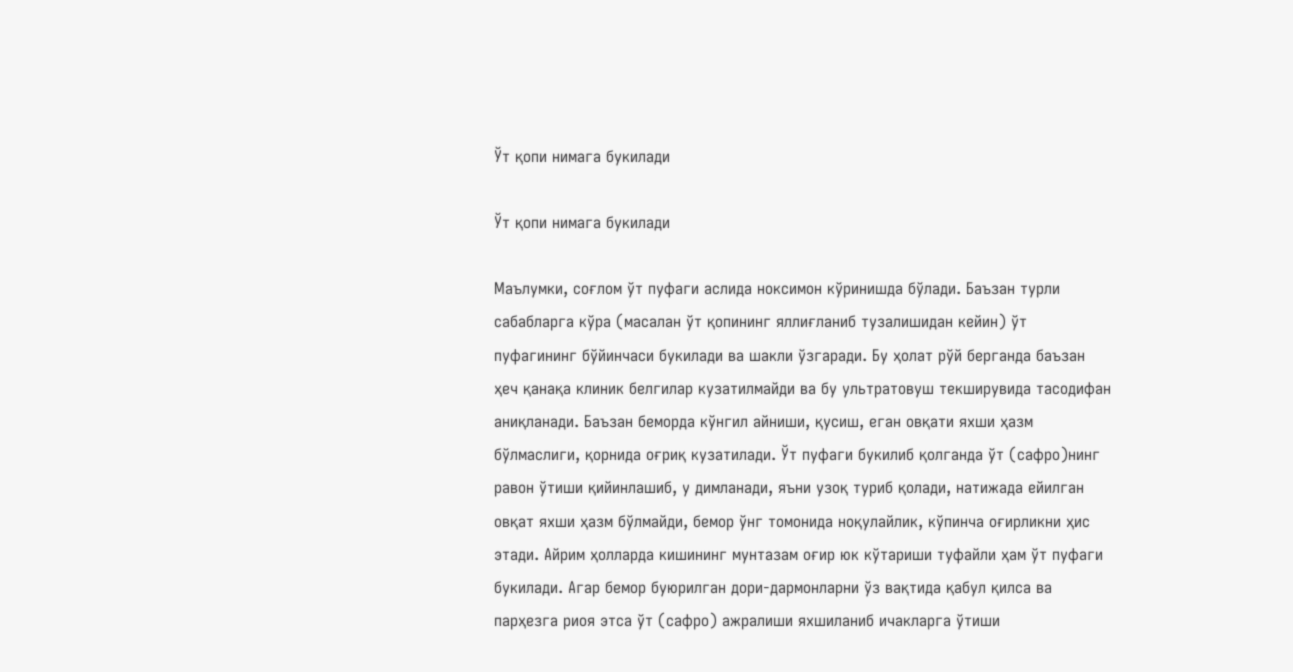Ўт қопи нимага букилади

Ўт қопи нимага букилади

Маълумки, соғлом ўт пуфаги аслида ноксимон кўринишда бўлади. Баъзан турли сабабларга кўра (масалан ўт қопининг яллиғланиб тузалишидан кейин) ўт пуфагининг бўйинчаси букилади ва шакли ўзгаради. Бу ҳолат рўй берганда баъзан ҳеч қанақа клиник белгилар кузатилмайди ва бу ультратовуш текширувида тасодифан аниқланади. Баъзан беморда кўнгил айниши, қусиш, еган овқати яхши ҳазм бўлмаслиги, қорнида оғриқ кузатилади. Ўт пуфаги букилиб қолганда ўт (сафро)нинг равон ўтиши қийинлашиб, у димланади, яъни узоқ туриб қолади, натижада ейилган овқат яхши ҳазм бўлмайди, бемор ўнг томонида ноқулайлик, кўпинча оғирликни ҳис этади. Айрим ҳолларда кишининг мунтазам оғир юк кўтариши туфайли ҳам ўт пуфаги букилади. Агар бемор буюрилган дори-дармонларни ўз вақтида қабул қилса ва парҳезга риоя этса ўт (сафро) ажралиши яхшиланиб ичакларга ўтиши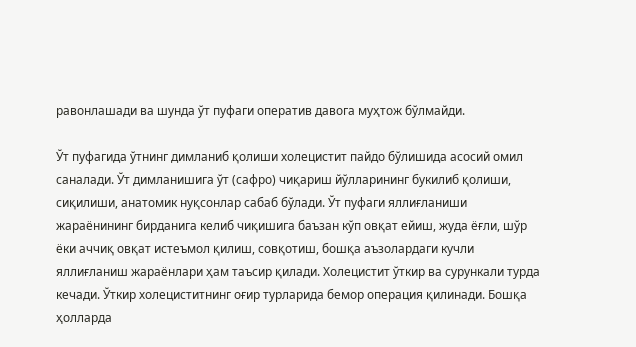равонлашади ва шунда ўт пуфаги оператив давога муҳтож бўлмайди.

Ўт пуфагида ўтнинг димланиб қолиши холецистит пайдо бўлишида асосий омил саналади. Ўт димланишига ўт (сафро) чиқариш йўлларининг букилиб қолиши, сиқилиши, анатомик нуқсонлар сабаб бўлади. Ўт пуфаги яллиғланиши жараёнининг бирданига келиб чиқишига баъзан кўп овқат ейиш, жуда ёғли, шўр ёки аччиқ овқат истеъмол қилиш, совқотиш, бошқа аъзолардаги кучли яллиғланиш жараёнлари ҳам таъсир қилади. Холецистит ўткир ва сурункали турда кечади. Ўткир холециститнинг оғир турларида бемор операция қилинади. Бошқа ҳолларда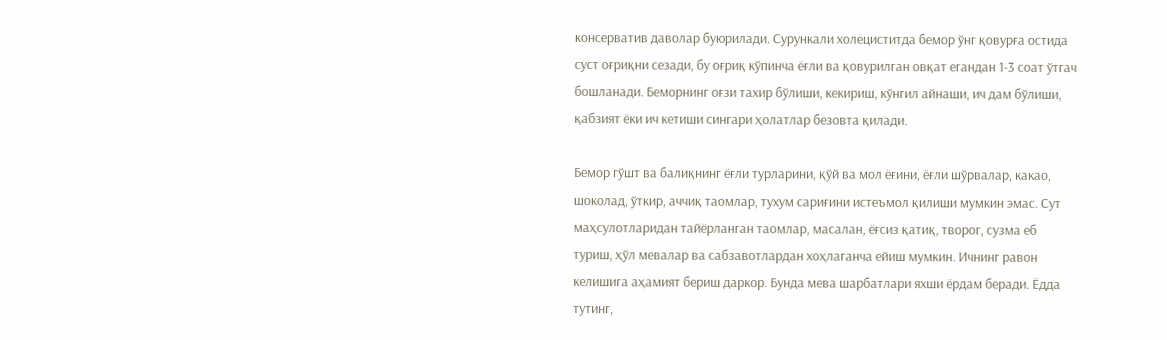консерватив даволар буюрилади. Сурункали холециститда бемор ўнг қовурға остида суст оғриқни сезади, бу оғриқ кўпинча ёғли ва қовурилган овқат егандан 1-3 соат ўтгач бошланади. Беморнинг оғзи тахир бўлиши, кекириш, кўнгил айнаши, ич дам бўлиши, қабзият ёки ич кетиши сингари ҳолатлар безовта қилади.

Бемор гўшт ва балиқнинг ёғли турларини, қўй ва мол ёғини, ёғли шўрвалар, какао, шоколад, ўткир, аччиқ таомлар, тухум сариғини истеъмол қилиши мумкин эмас. Сут маҳсулотларидан тайёрланган таомлар, масалан, ёғсиз қатиқ, творог, сузма еб туриш, ҳўл мевалар ва сабзавотлардан хоҳлаганча ейиш мумкин. Ичнинг равон келишига аҳамият бериш даркор. Бунда мева шарбатлари яхши ёрдам беради. Ёдда тутинг,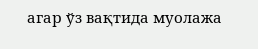агар ўз вақтида муолажа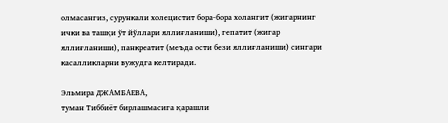олмасангиз, сурункали холецистит бора-бора холангит (жигарнинг ички ва ташқи ўт йўллари яллиғланиши), гепатит (жигар яллиғланиши), панкреатит (меъда ости бези яллиғланиши) сингари касалликларни вужудга келтиради.

Эльмира ДЖАМБАЕВА,
туман Тиббиёт бирлашмасига қарашли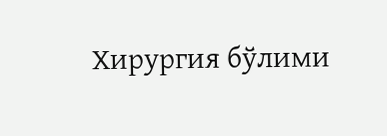Хирургия бўлими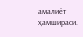амалиёт ҳамшираси.